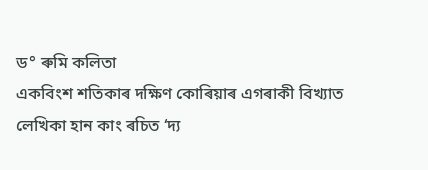ড° ৰুমি কলিতা
একবিংশ শতিকাৰ দক্ষিণ কোৰিয়াৰ এগৰাকী বিখ্যাত লেখিকা হান কাং ৰচিত ‘দ্য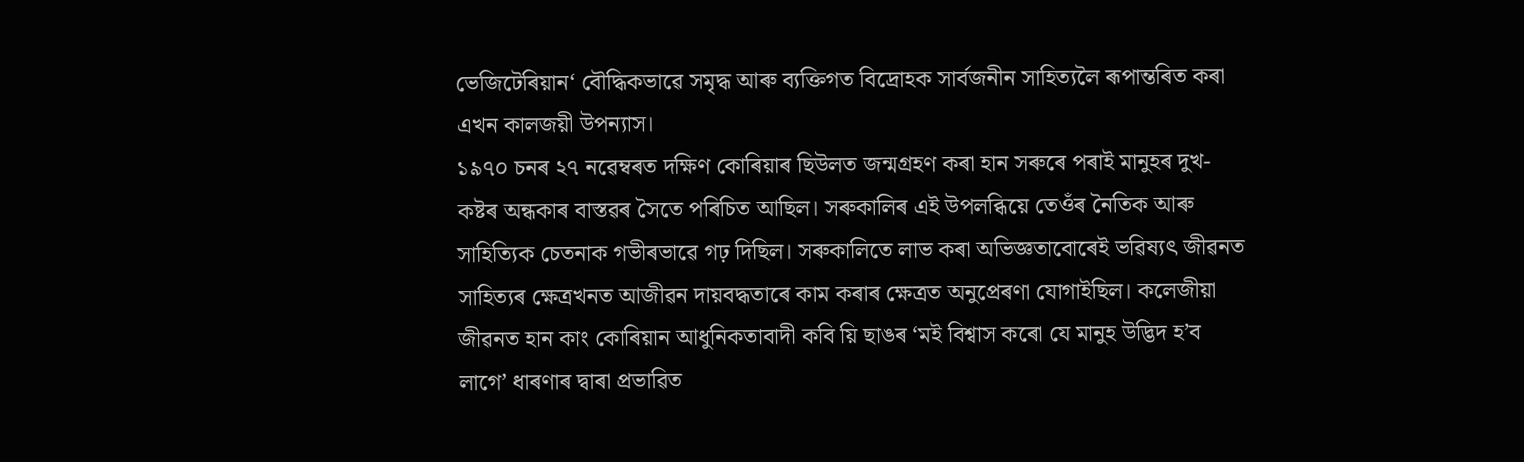ভেজিটেৰিয়ান‘ বৌদ্ধিকভাৱে সমৃদ্ধ আৰু ব্যক্তিগত বিদ্রোহক সার্বজনীন সাহিত্যলৈ ৰূপান্তৰিত কৰা এখন কালজয়ী উপন্যাস।
১৯৭০ চনৰ ২৭ নৱেম্বৰত দক্ষিণ কোৰিয়াৰ ছিউলত জন্মগ্ৰহণ কৰা হান সৰুৰে পৰাই মানুহৰ দুখ-কষ্টৰ অন্ধকাৰ বাস্তৱৰ সৈতে পৰিচিত আছিল। সৰুকালিৰ এই উপলব্ধিয়ে তেওঁৰ নৈতিক আৰু সাহিত্যিক চেতনাক গভীৰভাৱে গঢ় দিছিল। সৰুকালিতে লাভ কৰা অভিজ্ঞতাবোৰেই ভৱিষ্যৎ জীৱনত সাহিত্যৰ ক্ষেত্ৰখনত আজীৱন দায়বদ্ধতাৰে কাম কৰাৰ ক্ষেত্ৰত অনুপ্ৰেৰণা যোগাইছিল। কলেজীয়া জীৱনত হান কাং কোৰিয়ান আধুনিকতাবাদী কবি য়ি ছাঙৰ ‘মই বিশ্বাস কৰো যে মানুহ উদ্ভিদ হ’ব লাগে’ ধাৰণাৰ দ্বাৰা প্ৰভাৱিত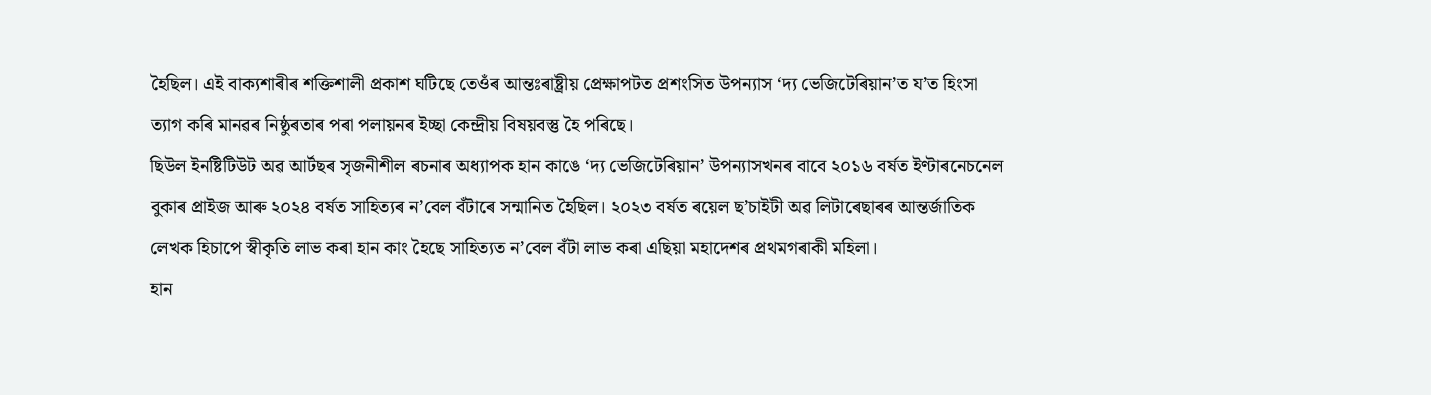হৈছিল। এই বাক্যশাৰীৰ শক্তিশালী প্রকাশ ঘটিছে তেওঁৰ আন্তঃৰাষ্ট্ৰীয় প্ৰেক্ষাপটত প্রশংসিত উপন্যাস ‘দ্য ভেজিটেৰিয়ান’ত য’ত হিংসা ত্যাগ কৰি মানৱৰ নিষ্ঠুৰতাৰ পৰা পলায়নৰ ইচ্ছা কেন্দ্ৰীয় বিষয়বস্তু হৈ পৰিছে।
ছিউল ইনষ্টিটিউট অৱ আৰ্টছৰ সৃজনীশীল ৰচনাৰ অধ্যাপক হান কাঙে ‘দ্য ভেজিটেৰিয়ান’ উপন্যাসখনৰ বাবে ২০১৬ বৰ্ষত ইণ্টাৰনেচনেল বুকাৰ প্ৰাইজ আৰু ২০২৪ বৰ্ষত সাহিত্যৰ ন’বেল বঁটাৰে সন্মানিত হৈছিল। ২০২৩ বৰ্ষত ৰয়েল ছ’চাইটী অৱ লিটাৰেছাৰৰ আন্তৰ্জাতিক লেখক হিচাপে স্বীকৃতি লাভ কৰা হান কাং হৈছে সাহিত্যত ন’বেল বঁটা লাভ কৰা এছিয়া মহাদেশৰ প্ৰথমগৰাকী মহিলা।
হান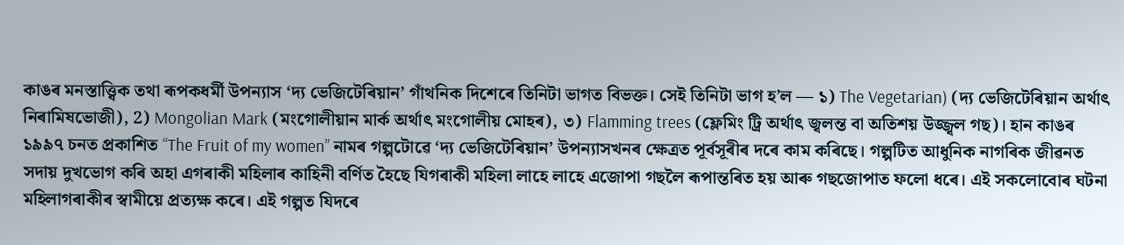কাঙৰ মনস্তাত্ত্বিক তথা ৰূপকধর্মী উপন্যাস ‘দ্য ভেজিটেৰিয়ান’ গাঁথনিক দিশেৰে তিনিটা ভাগত বিভক্ত। সেই তিনিটা ভাগ হ’ল — ১) The Vegetarian) (দ্য ভেজিটেৰিয়ান অর্থাৎ নিৰামিষভোজী), 2) Mongolian Mark (মংগোলীয়ান মার্ক অর্থাৎ মংগোলীয় মোহৰ), ৩) Flamming trees (ফ্লেমিং ট্রি অর্থাৎ জ্বলন্ত বা অতিশয় উজ্জ্বল গছ)। হান কাঙৰ ১৯৯৭ চনত প্ৰকাশিত “The Fruit of my women” নামৰ গল্পটোৱে ‘দ্য ভেজিটেৰিয়ান’ উপন্যাসখনৰ ক্ষেত্ৰত পূৰ্বসূৰীৰ দৰে কাম কৰিছে। গল্পটিত আধুনিক নাগৰিক জীৱনত সদায় দুখভোগ কৰি অহা এগৰাকী মহিলাৰ কাহিনী বর্ণিত হৈছে যিগৰাকী মহিলা লাহে লাহে এজোপা গছলৈ ৰূপান্তৰিত হয় আৰু গছজোপাত ফলো ধৰে। এই সকলোবোৰ ঘটনা মহিলাগৰাকীৰ স্বামীয়ে প্ৰত্যক্ষ কৰে। এই গল্পত যিদৰে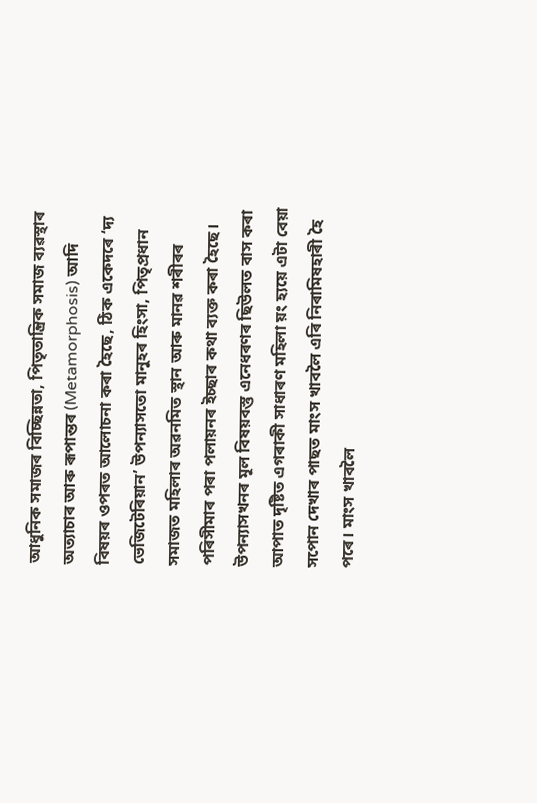আধুনিক সমাজৰ বিচ্ছিন্নতা, পিতৃতান্ত্রিক সমাজ ব্যৱস্থাৰ অত্যাচাৰ আৰু ৰূপান্তৰ (Metamorphosis) আদি বিষয়ৰ ওপৰত আলোচনা কৰা হৈছে, ঠিক একেদৰে ‘দ্য ভেজিটেৰিয়ান’ উপন্যাসতো মানুহৰ হিংসা, পিতৃপ্রধান সমাজত মহিলাৰ অৱনমিত স্থান আৰু মানৱ শৰীৰৰ পৰিসীমাৰ পৰা পলায়নৰ ইচ্ছাৰ কথা ব্যক্ত কৰা হৈছে।
উপন্যাসখনৰ মূল বিষয়বস্তু এনেধৰণৰ ছিউলত বাস কৰা আপাত দৃষ্টিত এগৰাকী সাধাৰণ মহিলা য়ং হ্যয়ে এটা বেয়া সপোন দেখাৰ পাছত মাংস খাবলৈ এৰি নিৰামিষহাৰী হৈ পৰে। মাংস খাবলৈ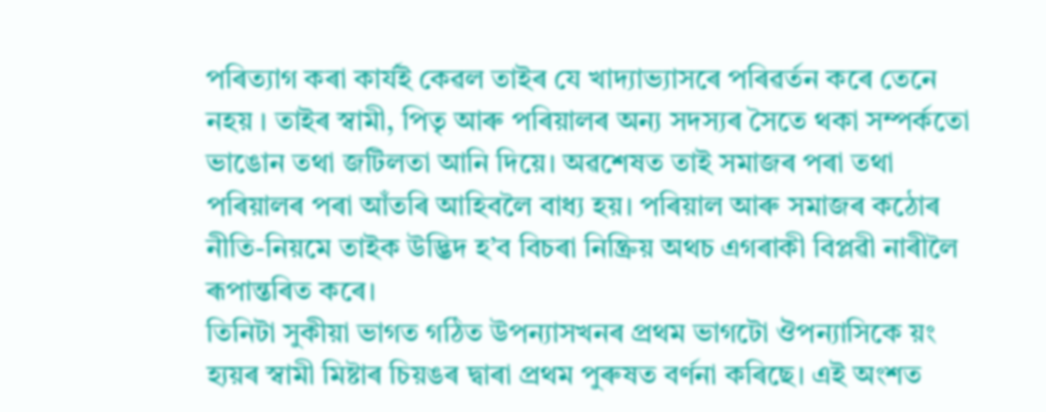পৰিত্যাগ কৰা কাৰ্যই কেৱল তাইৰ যে খাদ্যাভ্যাসৰে পৰিৱৰ্তন কৰে তেনে নহয় । তাইৰ স্বামী, পিতৃ আৰু পৰিয়ালৰ অন্য সদস্যৰ সৈতে থকা সম্পৰ্কতো ভাঙোন তথা জটিলতা আনি দিয়ে। অৱশেষত তাই সমাজৰ পৰা তথা পৰিয়ালৰ পৰা আঁতৰি আহিবলৈ বাধ্য হয়। পৰিয়াল আৰু সমাজৰ কঠোৰ নীতি-নিয়মে তাইক উদ্ভিদ হ’ব বিচৰা নিষ্ক্রিয় অথচ এগৰাকী বিপ্লৱী নাৰীলৈ ৰূপান্তৰিত কৰে।
তিনিটা সুকীয়া ভাগত গঠিত উপন্যাসখনৰ প্ৰথম ভাগটো ঔপন্যাসিকে য়ং হ্যয়ৰ স্বামী মিষ্টাৰ চিয়ঙৰ দ্বাৰা প্ৰথম পুৰুষত বৰ্ণনা কৰিছে। এই অংশত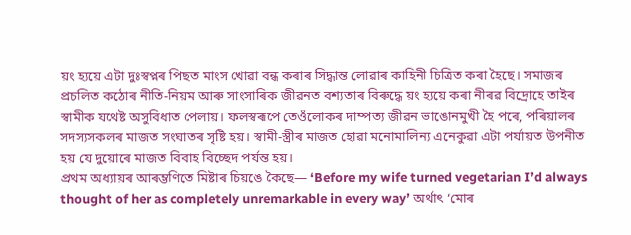য়ং হ্যয়ে এটা দুঃস্বপ্নৰ পিছত মাংস খোৱা বন্ধ কৰাৰ সিদ্ধান্ত লোৱাৰ কাহিনী চিত্ৰিত কৰা হৈছে। সমাজৰ প্ৰচলিত কঠোৰ নীতি-নিয়ম আৰু সাংসাৰিক জীৱনত বশ্যতাৰ বিৰুদ্ধে য়ং হ্যয়ে কৰা নীৰৱ বিদ্রোহে তাইৰ স্বামীক যথেষ্ট অসুবিধাত পেলায়। ফলস্বৰূপে তেওঁলোকৰ দাম্পত্য জীৱন ভাঙোনমুখী হৈ পৰে, পৰিয়ালৰ সদস্যসকলৰ মাজত সংঘাতৰ সৃষ্টি হয়। স্বামী-স্ত্ৰীৰ মাজত হোৱা মনোমালিন্য এনেকুৱা এটা পৰ্যায়ত উপনীত হয় যে দুয়োৰে মাজত বিবাহ বিচ্ছেদ পর্যন্ত হয়।
প্রথম অধ্যায়ৰ আৰম্ভণিতে মিষ্টাৰ চিয়ঙে কৈছে— ‘Before my wife turned vegetarian I’d always thought of her as completely unremarkable in every way’ অর্থাৎ ‘মোৰ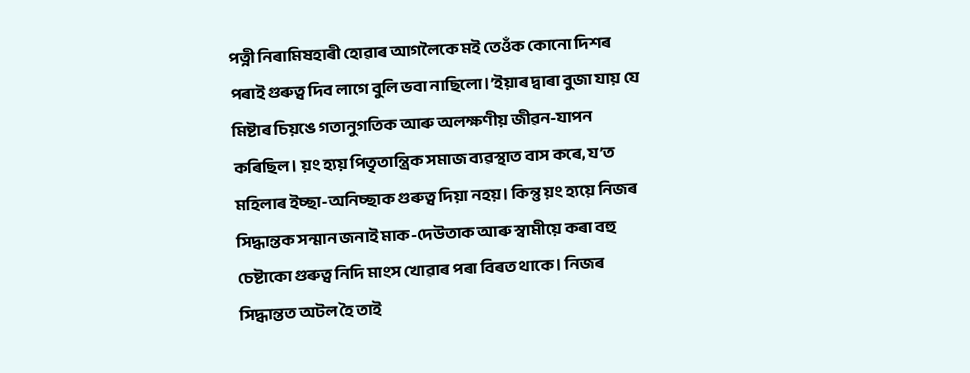পত্নী নিৰামিষহাৰী হোৱাৰ আগলৈকে মই তেওঁক কোনো দিশৰ পৰাই গুৰুত্ব দিব লাগে বুলি ভবা নাছিলো।’ইয়াৰ দ্বাৰা বুজা যায় যে মিষ্টাৰ চিয়ঙে গতানুগতিক আৰু অলক্ষণীয় জীৱন-যাপন কৰিছিল। য়ং হ্যয় পিতৃতান্ত্রিক সমাজ ব্যৱস্থাত বাস কৰে, য’ত মহিলাৰ ইচ্ছা-অনিচ্ছাক গুৰুত্ব দিয়া নহয়। কিন্তু য়ং হ্যয়ে নিজৰ সিদ্ধান্তক সন্মান জনাই মাক-দেউতাক আৰু স্বামীয়ে কৰা বহু চেষ্টাকো গুৰুত্ব নিদি মাংস খোৱাৰ পৰা বিৰত থাকে। নিজৰ সিদ্ধান্তত অটল হৈ তাই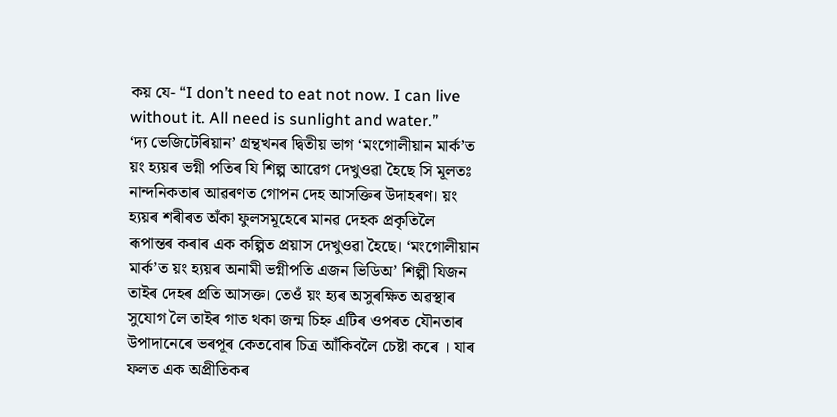কয় যে- “I don’t need to eat not now. I can live without it. All need is sunlight and water.”
‘দ্য ভেজিটেৰিয়ান’ গ্ৰন্থখনৰ দ্বিতীয় ভাগ ‘মংগোলীয়ান মার্ক’ত য়ং হ্যয়ৰ ভগ্নী পতিৰ যি শিল্প আৱেগ দেখুওৱা হৈছে সি মূলতঃ নান্দনিকতাৰ আৱৰণত গোপন দেহ আসক্তিৰ উদাহৰণ। য়ং হ্যয়ৰ শৰীৰত অঁকা ফুলসমূহেৰে মানৱ দেহক প্ৰকৃতিলৈ ৰূপান্তৰ কৰাৰ এক কল্পিত প্রয়াস দেখুওৱা হৈছে। ‘মংগোলীয়ান মার্ক’ত য়ং হ্যয়ৰ অনামী ভগ্নীপতি এজন ভিডিঅ’ শিল্পী যিজন তাইৰ দেহৰ প্ৰতি আসক্ত। তেওঁ য়ং হ্যৰ অসুৰক্ষিত অৱস্থাৰ সুযোগ লৈ তাইৰ গাত থকা জন্ম চিহ্ন এটিৰ ওপৰত যৌনতাৰ উপাদানেৰে ভৰপূৰ কেতবোৰ চিত্ৰ আঁকিবলৈ চেষ্টা কৰে । যাৰ ফলত এক অপ্রীতিকৰ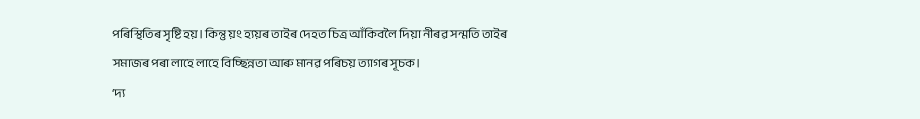পৰিস্থিতিৰ সৃষ্টি হয়। কিন্তু য়ং হ্যয়ৰ তাইৰ দেহত চিত্র আঁকিবলৈ দিয়া নীৰৱ সন্মতি তাইৰ সমাজৰ পৰা লাহে লাহে বিচ্ছিন্নতা আৰু মানৱ পৰিচয় ত্যাগৰ সূচক।
‘দ্য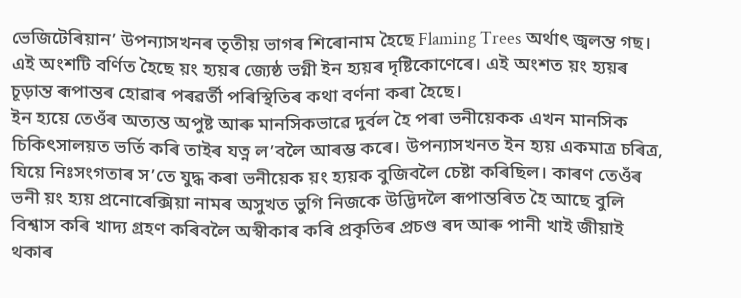ভেজিটেৰিয়ান’ উপন্যাসখনৰ তৃতীয় ভাগৰ শিৰোনাম হৈছে Flaming Trees অর্থাৎ জ্বলন্ত গছ। এই অংশটি বৰ্ণিত হৈছে য়ং হ্যয়ৰ জ্যেষ্ঠ ভগ্নী ইন হ্যয়ৰ দৃষ্টিকোণেৰে। এই অংশত য়ং হ্যয়ৰ চূড়ান্ত ৰূপান্তৰ হোৱাৰ পৰৱৰ্তী পৰিস্থিতিৰ কথা বৰ্ণনা কৰা হৈছে।
ইন হ্যয়ে তেওঁৰ অত্যন্ত অপুষ্ট আৰু মানসিকভাৱে দুৰ্বল হৈ পৰা ভনীয়েকক এখন মানসিক চিকিৎসালয়ত ভৰ্তি কৰি তাইৰ যত্ন ল’বলৈ আৰম্ভ কৰে। উপন্যাসখনত ইন হ্যয় একমাত্ৰ চৰিত্ৰ, যিয়ে নিঃসংগতাৰ স’তে যুদ্ধ কৰা ভনীয়েক য়ং হ্যয়ক বুজিবলৈ চেষ্টা কৰিছিল। কাৰণ তেওঁৰ ভনী য়ং হ্যয় প্রনোৰেক্সিয়া নামৰ অসুখত ভুগি নিজকে উদ্ভিদলৈ ৰূপান্তৰিত হৈ আছে বুলি বিশ্বাস কৰি খাদ্য গ্ৰহণ কৰিবলৈ অস্বীকাৰ কৰি প্ৰকৃতিৰ প্ৰচণ্ড ৰদ আৰু পানী খাই জীয়াই থকাৰ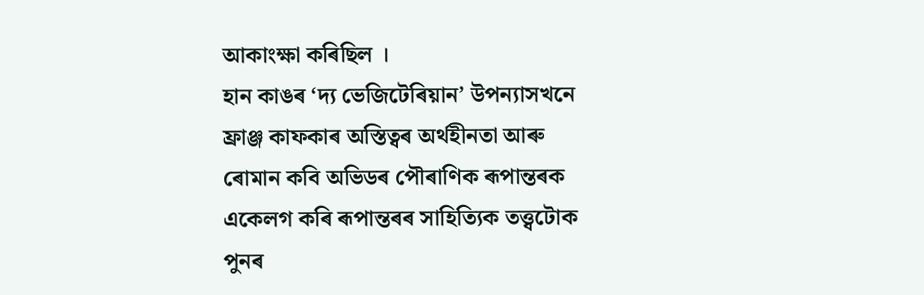আকাংক্ষা কৰিছিল ।
হান কাঙৰ ‘দ্য ভেজিটেৰিয়ান’ উপন্যাসখনে ফ্রাঞ্জ কাফকাৰ অস্তিত্বৰ অৰ্থহীনতা আৰু ৰোমান কবি অভিডৰ পৌৰাণিক ৰূপান্তৰক একেলগ কৰি ৰূপান্তৰৰ সাহিত্যিক তত্ত্বটোক পুনৰ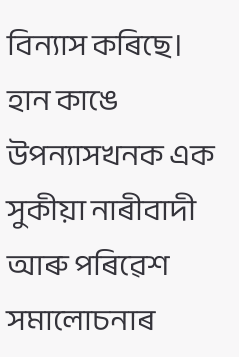বিন্যাস কৰিছে। হান কাঙে উপন্যাসখনক এক সুকীয়া নাৰীবাদী আৰু পৰিৱেশ সমালোচনাৰ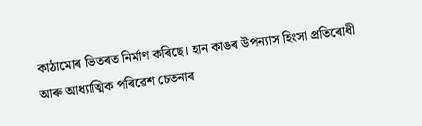কাঠামোৰ ভিতৰত নিৰ্মাণ কৰিছে। হান কাঙৰ উপন্যাস হিংসা প্রতিৰোধী আৰু আধ্যাত্মিক পৰিৱেশ চেতনাৰ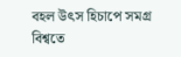বহল উৎস হিচাপে সমগ্ৰ বিশ্বতে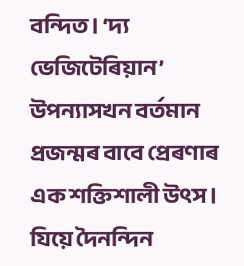বন্দিত। ‘দ্য ভেজিটেৰিয়ান’ উপন্যাসখন বৰ্তমান প্ৰজন্মৰ বাবে প্ৰেৰণাৰ এক শক্তিশালী উৎস। যিয়ে দৈনন্দিন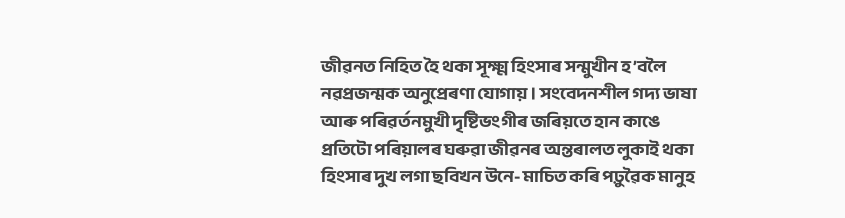জীৱনত নিহিত হৈ থকা সূক্ষ্ম হিংসাৰ সন্মুখীন হ’বলৈ নৱপ্ৰজন্মক অনুপ্ৰেৰণা যোগায়। সংবেদনশীল গদ্য ভাষা আৰু পৰিৱৰ্তনমুখী দৃষ্টিভংগীৰ জৰিয়তে হান কাঙে প্ৰতিটো পৰিয়ালৰ ঘৰুৱা জীৱনৰ অন্তৰালত লুকাই থকা হিংসাৰ দুখ লগা ছবিখন উনে- মাচিত কৰি পঢ়ুৱৈক মানুহ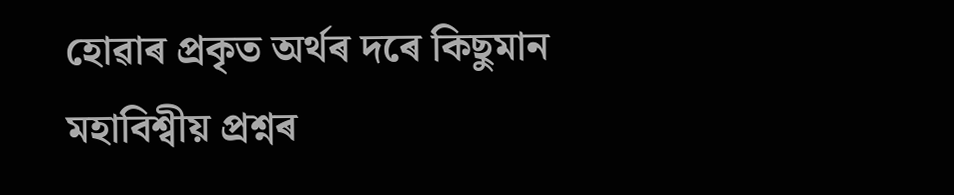হোৱাৰ প্ৰকৃত অৰ্থৰ দৰে কিছুমান মহাবিশ্বীয় প্রশ্নৰ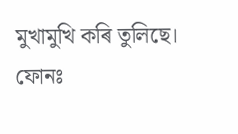মুখামুখি কৰি তুলিছে।
ফোনঃ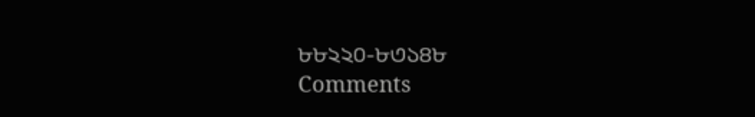৮৮২২০-৮৩১৪৮
Comments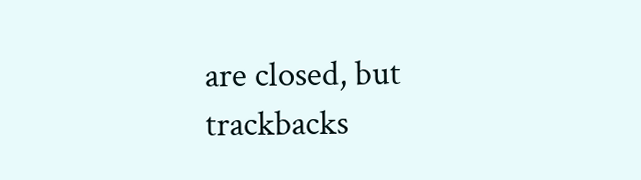are closed, but trackbacks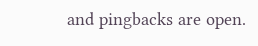and pingbacks are open.